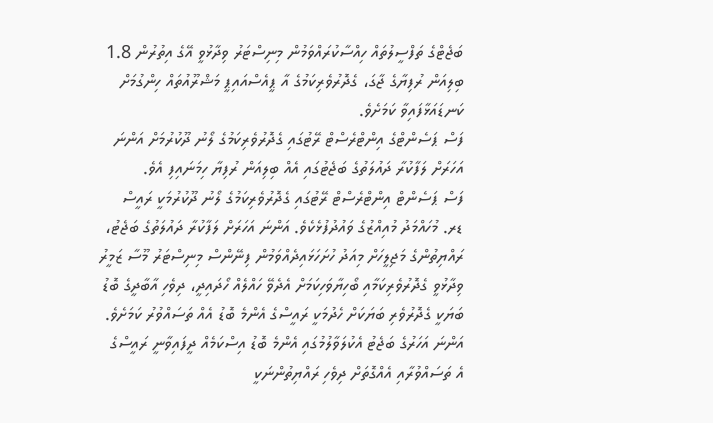ބަޖެޓްގެ ތަފްސީލުތައް ހިއްސާކުރައްވަމުން މިނިސްޓަރު ވިދާޅުވީ އޭގެ އިތުރުން 1.8 ބިލިއަން ރުފިޔާގެ ޖާގަ، ގެދޮރުވެރިކަމުގެ އާ ޕީއެސްއައިޕީ މަޝްރޫއުތައް ހިންގުމަށް ކަނޑައަޅާފައިވާ ކަމަށެވެ.
ފަސް ޕަސެންޓްގެ އިންޓްރެސްޓް ރޭޓުގައި ގެދޮރުވެރިކަމުގެ ލޯނު ދޫކުރުމަށް އަންނަ އަހަރަށް ލަފާކުރާ ދައުލަތުގެ ބަޖެޓުގައި އެއް ބިލިއަން ރުފިޔާ ހިމަނައިފި އެވެ.
ފަސް ޕަސެންޓް އިންޓްރެސްޓް ރޭޓުގައި ގެދޮރުވެރިކަމުގެ ލޯނު ދޫކުރުމަކީ ރައީސް ޑރ. މުހައްމަދު މުއިއްޒުގެ ވައުދުފުޅެކެވެ. އަންނަ އަހަރަށް ލަފާކުރާ ދައުލަތުގެ ބަޖެޓު، ރައްޔިތުންގެ މަޖިލީހަށް މިއަދު ހުށަހަޅައިދެއްވަމުން ފިނޭންސް މިނިސްޓަރު މޫސާ ޒަމީރު ވިދާޅުވީ ގެދޮރުވެރިކަމާއި ބޯހިޔާވަހިކަމަށް އެދެވޭ ހައްލެއް ހޯދައިދީ، ދިވެހި އާބާދީގެ ބޮޑު ބަޔަކީ ގެދޮރުވެރި ބަޔަކަށް ހެދުމަކީ ރައީސްގެ އެންމެ ބޮޑު އެއް ތަސައްވުރު ކަމަށެވެ.
އަންނަ އަހަރުގެ ބަޖެޓު އެކުލަވާލުމުގައި އެންމެ ބޮޑު އިސްކަމެއް ދީފައިވާނީ ރައީސްގެ އެ ތަސައްވުރާއި އެއްގޮތަށް ދިވެހި ރައްޔިތުންނަކީ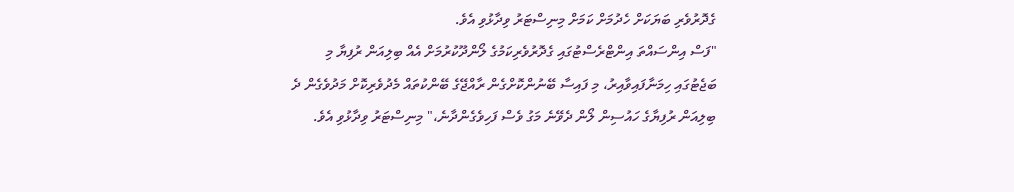ގެދޮރުވެރި ބަޔަކަށް ހެދުމަށް ކަމަށް މިނިސްޓަރު ވިދާޅުވި އެވެ.
"ފަސް އިންސައްތަ އިންޓްރެސްޓުގައި ގެދޮރުވެރިކަމުގެ ލޯންދޫކުރުމަށް އެއް ބިލިއަން ރުފިޔާ މި ބަޖެޓުގައި ހިމަނާފައިވާއިރު، މި ފައިސާ ބޭނުންކޮށްގެން ރާއްޖޭގެ ބޭންކުތައް މެދުވެރިކޮށް މަދުވެގެން ދެ ބިލިއަން ރުފިޔާގެ ހައުސިން ލޯން ދެވޭނެ މަގު ވެސް ފަހިވެގެންދާނެ،" މިނިސްޓަރު ވިދާޅުވި އެވެ.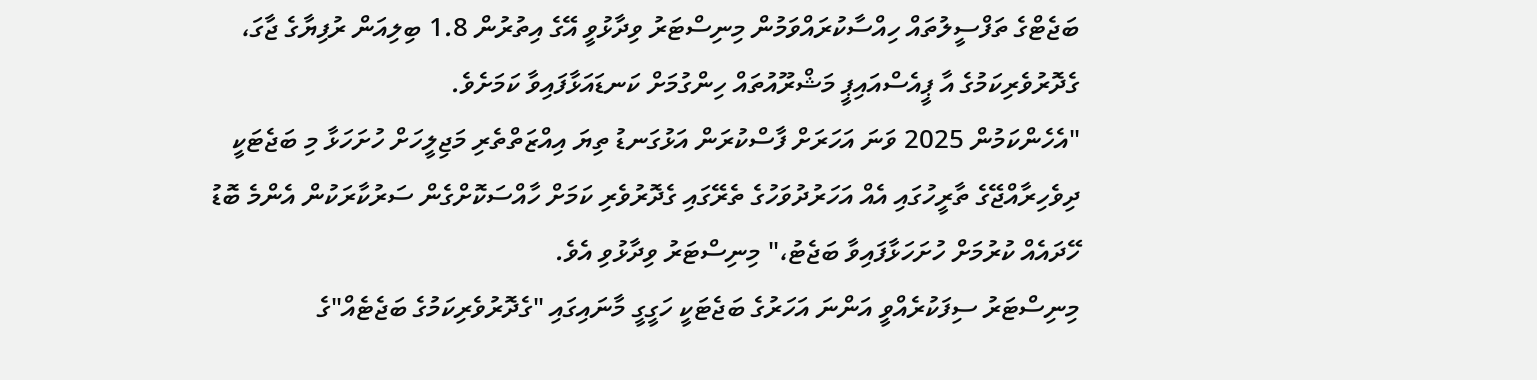ބަޖެޓްގެ ތަފްސީލުތައް ހިއްސާކުރައްވަމުން މިނިސްޓަރު ވިދާޅުވީ އޭގެ އިތުރުން 1.8 ބިލިއަން ރުފިޔާގެ ޖާގަ، ގެދޮރުވެރިކަމުގެ އާ ޕީއެސްއައިޕީ މަޝްރޫއުތައް ހިންގުމަށް ކަނޑައަޅާފައިވާ ކަމަށެވެ.
"އެހެންކަމުން 2025 ވަނަ އަހަރަށް ފާސްކުރަން އަޅުގަނޑު ތިޔަ އިއްޒަތްތެރި މަޖިލީހަށް ހުށަހަޅާ މި ބަޖެޓަކީ ދިވެހިރާއްޖޭގެ ތާރީހުގައި އެއް އަހަރުދުވަހުގެ ތެރޭގައި ގެދޮރުވެރި ކަމަށް ހާއްސަކޮށްގެން ސަރުކާރަކުން އެންމެ ބޮޑު ހޭދައެއް ކުރުމަށް ހުށަހަޅާފައިވާ ބަޖެޓު،" މިނިސްޓަރު ވިދާޅުވި އެވެ.
މިނިސްޓަރު ސިފަކުރެއްވީ އަންނަ އަހަރުގެ ބަޖެޓަކީ ހަގީގީ މާނައިގައި "ގެދޮރުވެރިކަމުގެ ބަޖެޓެއް"ގެ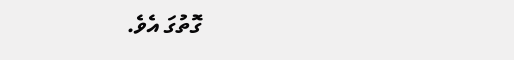ގޮތުގަ އެވެ.